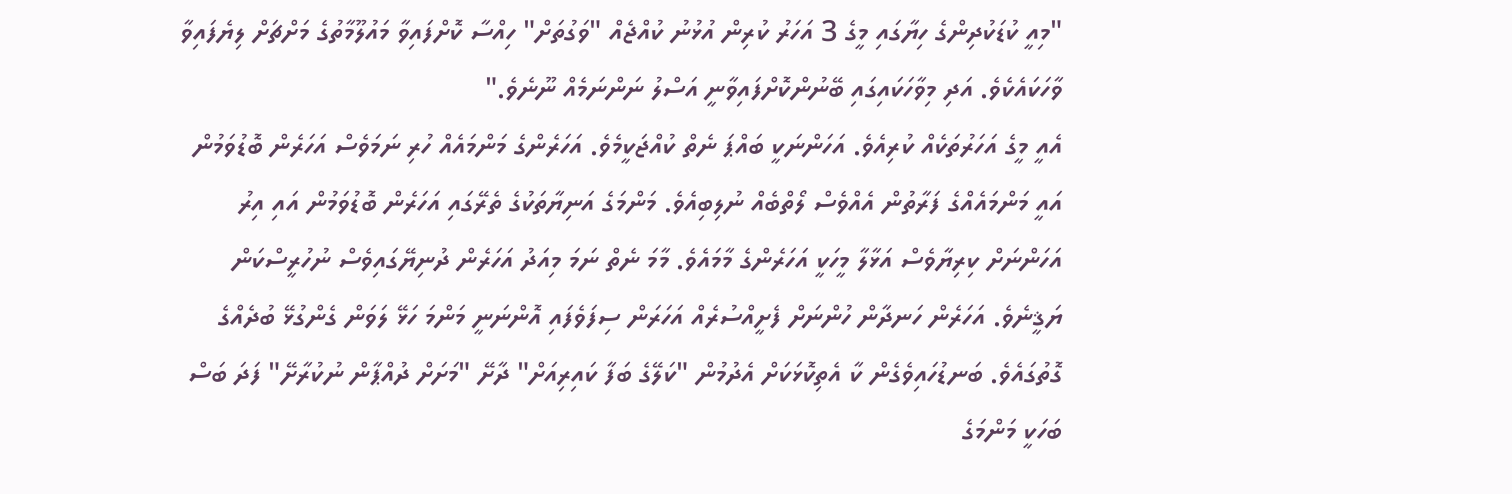"މިއީ ކުޑަކުދިންގެ ހިޔާގައި މީގެ 3 އަހަރު ކުރިން އުޅުނު ކުއްޖެއް "ވަގުތަށް" ހިއްސާ ކޮށްފައިވާ މައުލޫމާތުގެ މަށްޗަށް ލިޔެފައިވާ ވާހަކައެކެވެ. އަދި މިވާހަކައިގައި ބޭނުންކޮށްފައިވާނީ އަސްލު ނަންނަމެއް ނޫނެވެ."
އެއީ މީގެ އަހަރުތަކެއް ކުރިއެވެ. އަހަންނަކީ ބައްޕަ ނެތް ކުއްޖަކީމެވެ. އަހަރެންގެ މަންމައެއް ހުރި ނަމަވެސް އަހަރެން ބޮޑުވަމުން އައީ މަންމައެއްގެ ފަރާތުން އެއްވެސް ލޯތްބެއް ނުލިބިއެވެ. މަންމަގެ އަނިޔާތަކުގެ ތެރޭގައި އަހަރެން ބޮޑުވަމުން އައި އިރު އަހަންނަށް ކިރިޔާވެސް އަޅާލާ މީހަކީ އަހަރެންގެ މާމައެވެ. މާމަ ނެތް ނަމަ މިއަދު އަހަރެން ދުނިޔޭގައިވެސް ނުހުރީސްކަން ޔަޤީނެވެ. އަހަރެން ހަނދާން ހުންނަށް ފެށީއްސުރެއް އަހަރަން ސިފަވެފައި އޮންނަނީ މަންމަ ހަޅޭ ލަވަން ގެންގުޅޭ ބުދެއްގެ ގޮތުގައެވެ. ބަނޑުހައިވެގެން ކާ އެތިކޮޅަކަށް އެދުމުން "ކަލޭގެ ބަފާ ކައިރިއަށް" ދާށޭ "މަށަށް ދުއްޕާން ނުކުރާށޭ" ފަދަ ބަސް ބަހަކީ މަންމަގެ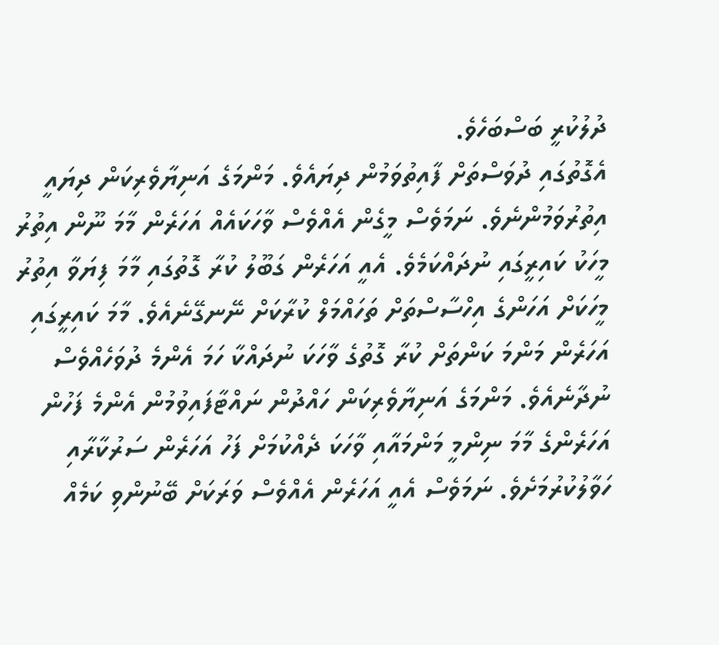ދުލުކުރީ ބަސްބަހެވެ.
އެގޮތުގައި ދުވަސްތަށް ފާއިތުވަމުން ދިޔައެވެ. މަންމަގެ އަނިޔާވެރިކަން ދިޔައީ އިތުރުވަމުންނެވެ. ނަމަވެސް މީގެން އެއްވެސް ވާހަކައެއް އަހަރެން މާމަ ނޫން އިތުރު މީހަކު ކައިރީގައި ނުދައްކަމެވެ. އެއީ އަހަރެން ގަބޫލު ކުރާ ގޮތުގައި މާމަ ފިޔަވާ އިތުރު މީހަކަށް އަހަންގެ އިހްސާސްތަށް ތަހައްމަލް ކުރާކަށް ނޭނގޭނެއެވެ. މާމަ ކައިރީގައި އަހަރެން މަންމަ ކަންތަށް ކުރާ ގޮތުގެ ވާހަކަ ނުދައްކާ ހަމަ އެންމެ ދުވަހެއްވެސް ނުދާނެއެވެ. މަންމަގެ އަނިޔާވެރިކަން ހައްދުން ނައްޓާފައިވުމުން އެންމެ ފަހުން އަހަރެންގެ މާމަ ނިންމީ މަންމައާއި ވާހަކަ ދެއްކުމަށް ފަހު އަހަރެން ސަރުކާރާއި ހަވާލުކުރުމަށެވެ. ނަމަވެސް އެއީ އަހަރެން އެއްވެސް ވަރަކަށް ބޭނުންވި ކަމެއް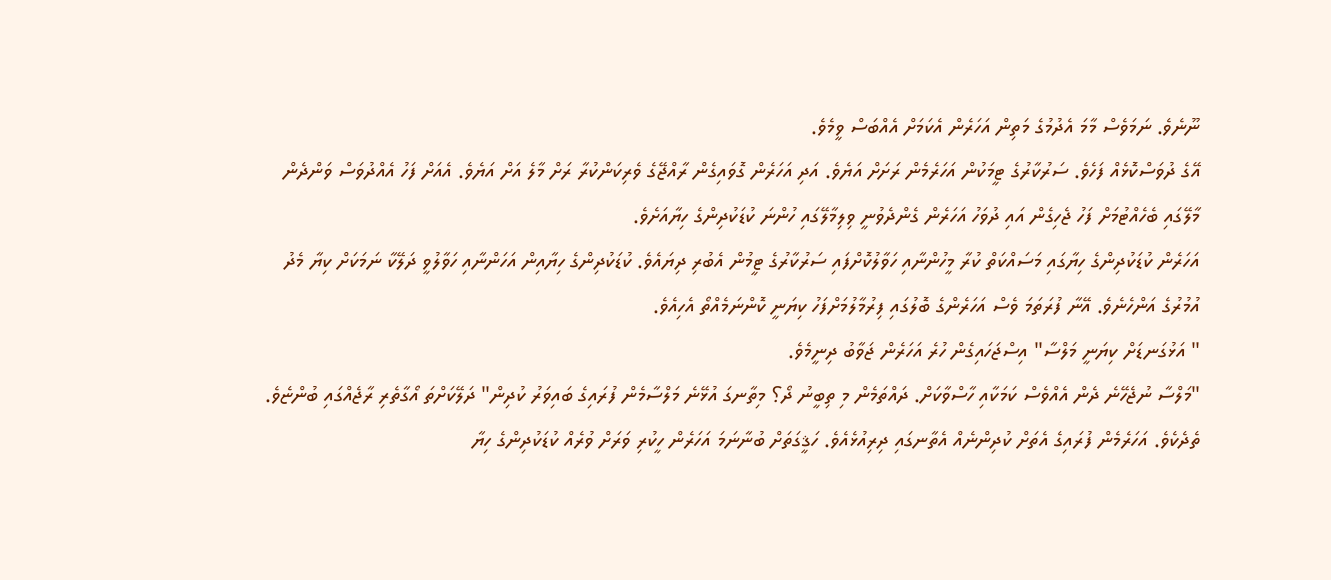ނޫނެވެ. ނަމަވެސް މާމަ އެދުމުގެ މަތިން އަހަރެން އެކަމަށް އެއްބަސް ވީމެވެ.
އޭގެ ދުވަސްކޮޅެއް ފަހެވެ. ސަރުކާރުގެ ޓީމަކުން އަހަރެމެން ރަށަށް އަޔެވެ. އަދި އަހަރެން ގޮވައިގެން ރާއްޖޭގެ ވެރިކަންކުރާ ރަށް މާލެ އަށް އަޔެވެ. އެއަށް ފަހު އެއްދުވަސް ވަންދެން މާލޭގައި ބެހެއްޓުމަށް ފަހު ޖެހިގެން އައި ދުވަހު އަހަރެން ގެންދެވުނީ ވިލިމާލޭގައި ހުންނަ ކުޑަކުދިންގެ ހިޔާއަށެވެ.
އަހަރެން ކުޑަކުދިންގެ ހިޔާގައި މަސައްކަތް ކުރާ މީހުންނާއި ހަވާލުކޮށްފައި ސަރުކާރުގެ ޓީމުން އެބުރި ދިޔައެވެ. ކުޑަކުދިންގެ ހިޔާއިން އަހަންނާއި ހަވާލުވީ ދަލޭކާ ނަމަކަށް ކިޔާ މެދު އުމުރުގެ އަންހެނެވެ. އޭނާ ފުރަތަމަ ވެސް އަހަރެންގެ ބޮލުގައި ފިރުމާލުމަށްފަހު ކިޔަނީ ކޮންނަމެއްތޯ އެހިއެވެ.
" އަޅުގަނޑަށް ކިޔަނީ މަލްސާ" އިސްޖަހައިގެން ހުރެ އަހަރެން ޖަވާބު ދިނީމެވެ.
"މަލްސާ ނުޖެހޭނެ ދެން އެއްވެސް ކަމަކާއި ހާސްވާކަށް. ދައްތަމެން މި ތިބީނު ދޯ؟ މިތާނގަ އުޅޭނެ މަލްސާމެން ފުރައިގެ ބައިވަރު ކުދިން" ދަލޭކަށްތަ އޯގާތެރި ރާޖެއްގައި ބުންޏެވެ.
ތެދެކެވެ. އަހަރެމެން ފުރައިގެ އެތަށް ކުދިންނެއް އެތާނގައި ދިރިއުޅެއެވެ. ހަޤީގަތަށް ބުނާނަމަ އަހަރެން ހީކުރި ވަރަށް ވުރެއް ކުޑަކުދިންގެ ހިޔާ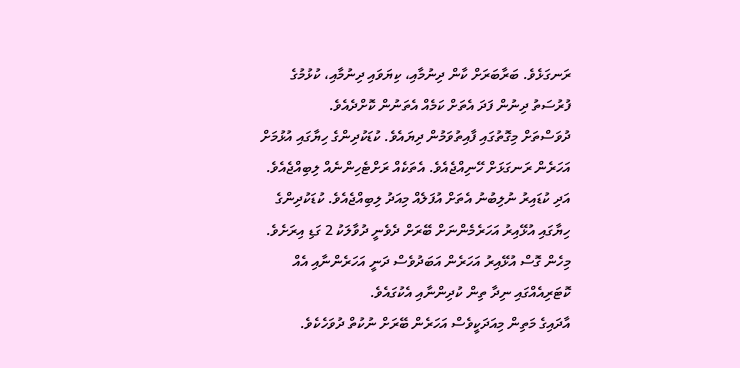ރަނގަޅެވެ. ބަރާބަރަށް ކާން ދިނުމާއި، ކިޔަވައި ދިނުމާއި، ކުޅުމުގެ ފުރުސަތު ދިނުން ފަދަ އެތަށް ކަމެއް އެތަނުން ކޮށްދެއެވެ.
ދުވަސްތަށް މިގޮތުގައި ފާއިތުވަމުން ދިޔައެވެ. ކުޑަކުދިންގެ ހިޔާގައި އުޅުމަށް އަހަރެން ރަނގަޅަށް ހޭނިއްޖެއެވެ. އެތަކެއް ރަށްޓެހިންނެއް ލިބިއްޖެއެވެ. އަދި ކުޑައިރު ނުލިބުނު އެތަށް އުފަލެއް މިއަދު ލިބިއްޖެއެވެ. ކުޑަކުދިންގެ ހިޔާގައި އުޅޭއިރު އަހަރެމެންނަށް ބޭރަށް ދެވެނީ ދުވާލަކު 2 ގަޑި އިރަށެވެ. މިހެން ގޮސް އުޅޭއިރު އަހަރެން އަބަދުވެސް ދަނީ އަހަރެންނާއި އެއް ކޮޓަރިއެއްގައި ނިދާ ތިން ކުދިންނާއި އެކުގައެވެ.
އާދައިގެ މަތިން މިއަދަކީވެސް އަހަރެން ބޭރަށް ނުކުތް ދުވަހެކެވެ.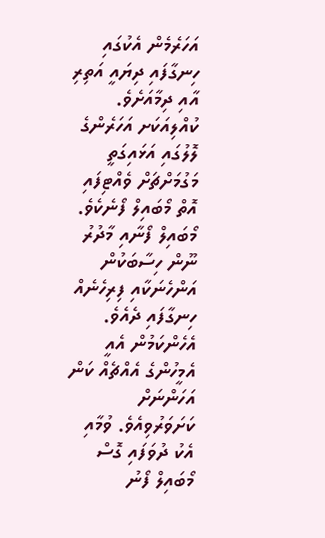އަހަރެމެން އެކުގައި ހިނގާފައި ދިޔައީ އަތިރި އާއި ދިމާއަށެވެ. ކުއްލިއަކަށ އަހަރެންގެ ލޮލުގައި އަޅައިގަތީ މަގުމަށްޗަށް ވެއްޓިފައި އޮތް މޯބައިލް ފޯނެކެވެ. މޯބައިލް ފޯނާއި މާދުރު ނޫން ހިސާބަކުން އަންހެނަކާއި ފިރިހެނެއް ހިނގާފައި ދެއެވެ. އެހެންކަމުން އެއީ އެމީހުންގެ އެއްޗެއް ކަން އަހަންނަށް ކަށަވަރުވިއެވެ. ވުމާއި އެކު ދުވަފައި ގޮސް މޯބައިލް ފޯނު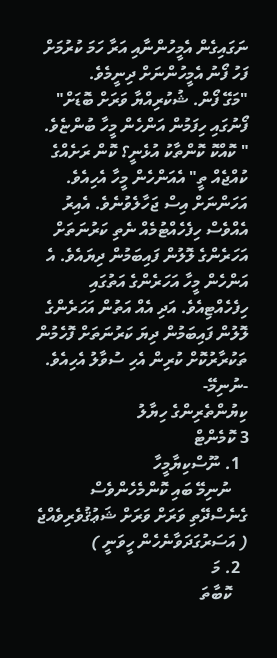ނަގައިގެން އެމީހުންނާއި އަރާ ހަމަ ކުރުމަށް ފަހު ފޯނު އެމީހުންނަށް ދިނީމެވެ.
"މަގޭ ފޯން. ޝުކުރިއްޔާ ވަރަށް ބޮޑަށް" ފޯނުގައި ހިފަމުން އަންހެން މީހާ ބުންޏެވެ.
" ކޮއްކޮ ކޮންތާކު އުޅެނީ؟ ކޮން ރަށެއްގެ ކުއްޖެއް ތީ" އެއަންހެން މީހާ އެހިއެވެ.
އަހަންނަށް އިސް ޖަހާލެވުނެވެ. އެއިރު އެއްވެސް ހިފެހެއްޓުމެއް ނެތި ކަރުނަތަށް އަހަރެންގެ ލޮލުން ފައިބަމުން ދިޔައެވެ. އެ އަންހެން މީހާ އަހަރެންގެ އަތުގައި ހިފެހެއްޓިއެވެ. އަދި އެއް އަތުން އަހަރެންގެ ލޮލުން ފައިބަމުން ދިޔަ ކަރުނަތަށް ފޮހެމުން ތަކުރާރުކޮށް ކުރިން އެހި ސުވާލު އެހިއެވެ.
-ނުނިމޭ-
ކިޔުންތެރިންގެ ހިޔާލު
3 ކޮމެންޓް
  1. ނޫސްކިޔާމީހާ
    ނުނިމޭ ބައި ކޮންމެހެންވެސް ގެނެސްދޭތި ވަރަށް ވަރަށް ޝަޢުޤުވެރިވެއްޖެ ( އަސަރުގަދަވާނެހެން ހީވަނީ )
  2. މަ
    ކޮބާތަ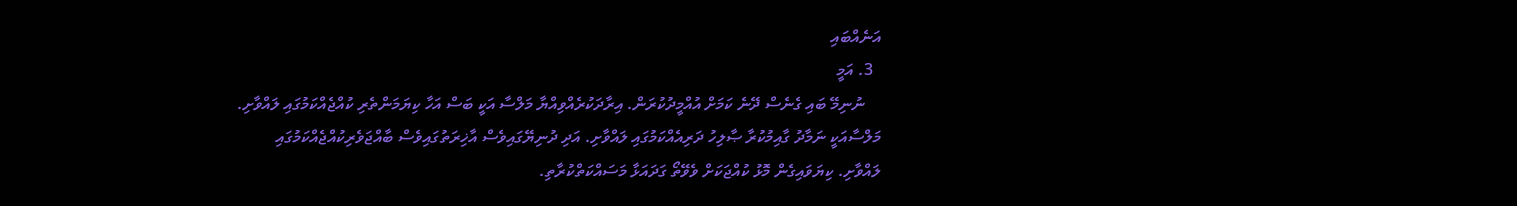އަނެއްބައި
  3. އަމީ
    ނުނިމޭ ބައި ގެނެސް ދޭނެ ކަމަށް އުއްމީދުކުރަން. އިރާދަކުރެއްވިއްޔާ މަލްސާ އަކީ ބަސް އަހާ ކިޔަމަންތެރި ކުއްޖެއްކަމުގައި ލައްވާށި. މަލްސާއަކީ ނަމާދު ގާއިމުކުރާ ޞާލިހު ދަރިއެއްކަމުގައި ލައްވާށި. އަދި ދުނިޔޭގައިވެސް އާޚިރަތުގައިވެސް ބާއްޖަވެރިކުއްޖެއްކަމުގައި ލައްވާށި. ކިޔަވައިގެން މޮޅު ކުއްޖަކަށް ވެވޭތޯ ގަދައަޅާ މަސައްކަތްކުރާތި.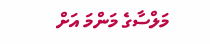މަލްސާގެ މަންމަ އަށް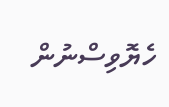ހެޔޮވިސްނުން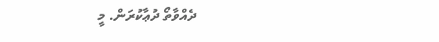ދެއްވާތޯ ދުޢާކުރަން. މީ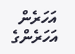އަހަރެން އަހަރެންގެ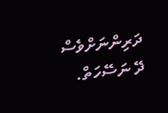ދަރިންނަށްވެސް ދޭ ނަސޭހަތް.